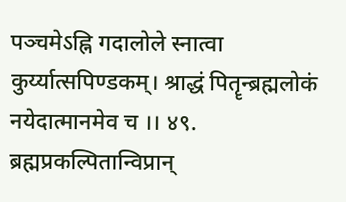पञ्चमेऽह्नि गदालोले स्नात्वा कुर्य्यात्सपिण्डकम्। श्राद्धं पितॄन्ब्रह्मलोकं नयेदात्मानमेव च ।। ४९.
ब्रह्मप्रकल्पितान्विप्रान्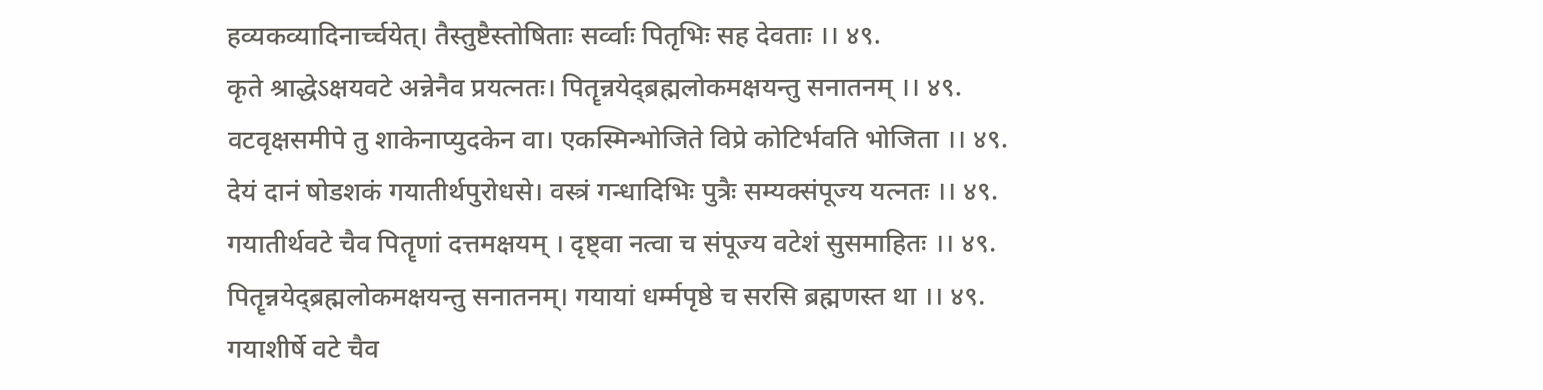हव्यकव्यादिनार्च्चयेत्। तैस्तुष्टैस्तोषिताः सर्व्वाः पितृभिः सह देवताः ।। ४९.
कृते श्राद्धेऽक्षयवटे अन्नेनैव प्रयत्नतः। पितॄन्नयेद्ब्रह्मलोकमक्षयन्तु सनातनम् ।। ४९.
वटवृक्षसमीपे तु शाकेनाप्युदकेन वा। एकस्मिन्भोजिते विप्रे कोटिर्भवति भोजिता ।। ४९.
देयं दानं षोडशकं गयातीर्थपुरोधसे। वस्त्रं गन्धादिभिः पुत्रैः सम्यक्संपूज्य यत्नतः ।। ४९.
गयातीर्थवटे चैव पितॄणां दत्तमक्षयम् । दृष्ट्वा नत्वा च संपूज्य वटेशं सुसमाहितः ।। ४९.
पितॄन्नयेद्ब्रह्मलोकमक्षयन्तु सनातनम्। गयायां धर्म्मपृष्ठे च सरसि ब्रह्मणस्त था ।। ४९.
गयाशीर्षे वटे चैव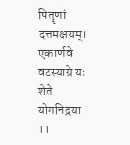पितॄणां दत्तमक्षयम्। एकार्णवे वटस्याग्रे यः शेते योगनिद्रया ।।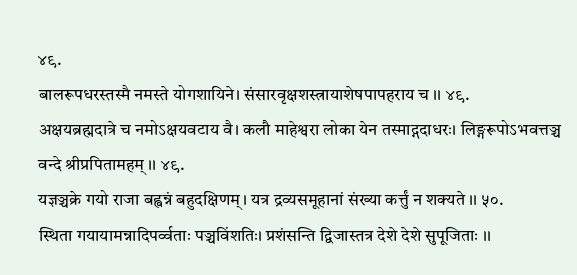४९.
बालरूपधरस्तस्मै नमस्ते योगशायिने। संसारवृक्षशस्त्रायाशेषपापहराय च ।। ४९.
अक्षयब्रह्मदात्रे च नमोऽक्षयवटाय वै। कलौ माहेश्वरा लोका येन तस्माद्गदाधरः। लिङ्गरूपोऽभवत्तञ्च वन्दे श्रीप्रपितामहम् ।। ४९.
यज्ञञ्चक्रे गयो राजा बह्वन्नं बहुदक्षिणम्। यत्र द्रव्यसमूहानां संख्या कर्त्तुं न शक्यते ।। ५०.
स्थिता गयायामन्नादिपर्व्वताः पञ्चविंशतिः। प्रशंसन्ति द्विजास्तत्र देशे देशे सुपूजिताः ।।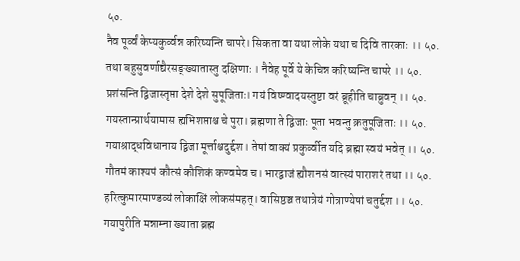५०.
नैव पूर्व्वं केप्यकुर्व्वन्न करिष्यन्ति चापरे। सिकता वा यथा लोके यथा च दिवि तारकाः ।। ५०.
तथा बहुसुवर्णाद्यैरसङ्ख्यातास्तु दक्षिणाः । नैवेह पूर्वे ये केचिन्न करिष्यन्ति चापरे ।। ५०.
प्रशंसन्ति द्विजास्तृप्ता देशे देशे सुपूजिताः। गयं विष्ण्वादयस्तुष्टा वरं ब्रूहीति चाब्रुवन् ।। ५०.
गयस्तान्प्रार्थयामास ह्यभिशप्ताश्च चे पुरा। ब्रह्मणा ते द्विजाः पूता भवन्तु क्रतुपूजिताः ।। ५०.
गयाश्राद्धविधानाय द्विजा मूर्त्ताश्चदुर्द्दश। तेषां वाक्यं प्रकुर्व्वीत यदि ब्रह्मा स्वयं भवेत् ।। ५०.
गौतमं काश्यपं कौत्सं कौशिकं कण्वमेव च। भारद्वाजं ह्यौशनसं वात्स्यं पाराशरं तथा ।। ५०.
हरित्कुमारमाण्डव्यं लोकाक्षिं लोकसंमहत्। वासिष्ठञ्च तथात्रेयं गोत्राण्येषां चतुर्द्दश ।। ५०.
गयापुरीति मन्नाम्ना ख्याता ब्रह्म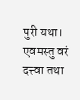पुरी यथा। एवमस्तु वरं दत्त्वा तथा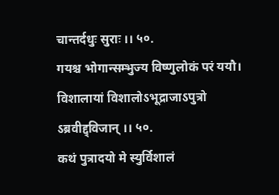चान्तर्दधुः सुराः ।। ५०.
गयश्च भोगान्सम्भुज्य विष्णुलोकं परं ययौ। विशालायां विशालोऽभूद्राजाऽपुत्रो ऽब्रवीद्द्विजान् ।। ५०.
कथं पुत्रादयो मे स्युर्विशालं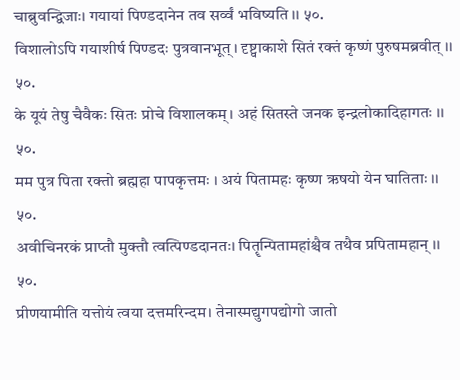चाब्रुवन्द्विजाः। गयायां पिण्डदानेन तव सर्व्वं भविष्यति ।। ५०.
विशालोऽपि गयाशीर्ष पिण्डदः पुत्रवानभूत्। दृष्ट्वाकाशे सितं रक्तं कृष्णं पुरुषमब्रवीत् ।। ५०.
के यूयं तेषु चैवैकः सितः प्रोचे विशालकम्। अहं सितस्ते जनक इन्द्रलोकादिहागतः ।। ५०.
मम पुत्र पिता रक्तो ब्रह्महा पापकृत्तमः । अयं पितामहः कृष्ण ऋषयो येन घातिताः ।। ५०.
अवीचिनरकं प्राप्तौ मुक्तौ त्वत्पिण्डदानतः। पितॄन्पितामहांश्चैव तथैव प्रपितामहान् ।। ५०.
प्रीणयामीति यत्तोयं त्वया दत्तमरिन्दम। तेनास्मद्युगपद्योगो जातो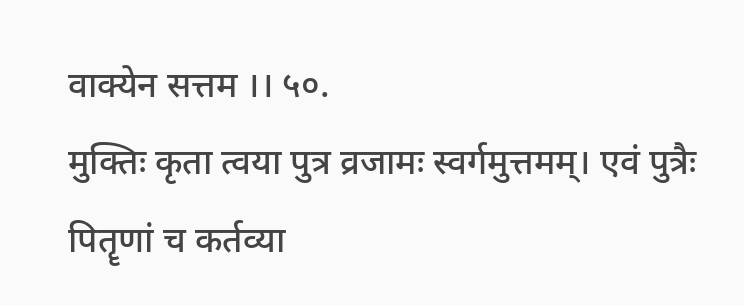वाक्येन सत्तम ।। ५०.
मुक्तिः कृता त्वया पुत्र व्रजामः स्वर्गमुत्तमम्। एवं पुत्रैः पितॄणां च कर्तव्या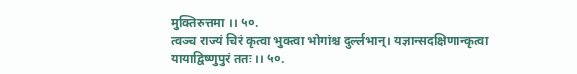मुक्तिरुत्तमा ।। ५०.
त्वञ्च राज्यं चिरं कृत्वा भुक्त्वा भोगांश्च दुर्ल्लभान्। यज्ञान्सदक्षिणान्कृत्वा यायाद्विष्णुपुरं ततः ।। ५०.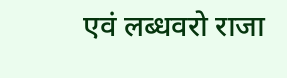एवं लब्धवरो राजा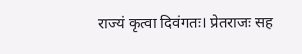राज्यं कृत्वा दिवंगतः। प्रेतराजः सह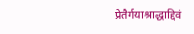प्रेतैर्गयाश्राद्धाद्दिवं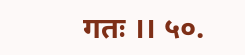गतः ।। ५०.